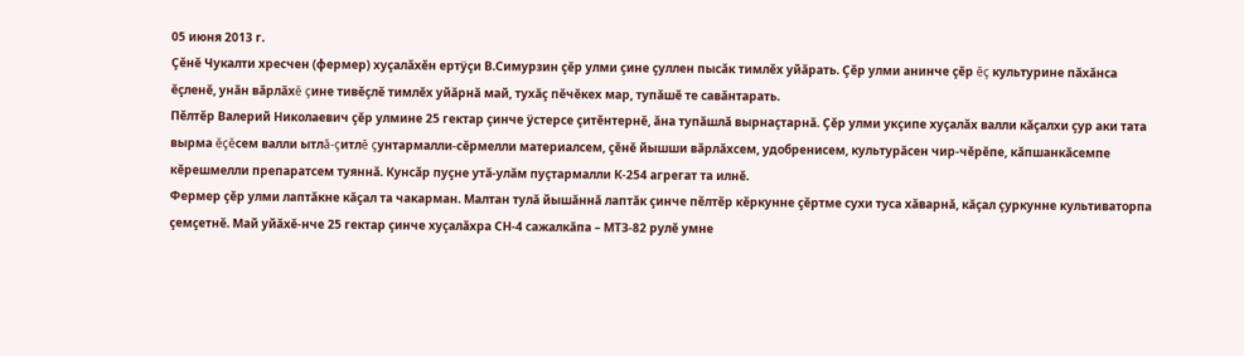05 июня 2013 г.
Çĕнĕ Чукалти хресчен (фермер) хуçалăхĕн ертÿçи В.Симурзин çĕр улми çине çуллен пысăк тимлĕх уйăрать. Çĕр улми анинче çĕр ĕç культурине пăхăнса ĕçленĕ, унăн вăрлăхĕ çине тивĕçлĕ тимлĕх уйăрнă май, тухăç пĕчĕкех мар, тупăшĕ те савăнтарать.
Пĕлтĕр Валерий Николаевич çĕр улмине 25 гектар çинче ÿстерсе çитĕнтернĕ, ăна тупăшлă вырнаçтарнă. Çĕр улми укçипе хуçалăх валли кăçалхи çур аки тата вырма ĕçĕсем валли ытлă-çитлĕ çунтармалли-сĕрмелли материалсем, çĕнĕ йышши вăрлăхсем, удобренисем, культурăсен чир-чĕрĕпе, кăпшанкăсемпе кĕрешмелли препаратсем туяннă. Кунсăр пуçне утă-улăм пуçтармалли К-254 агрегат та илнĕ.
Фермер çĕр улми лаптăкне кăçал та чакарман. Малтан тулă йышăннă лаптăк çинче пĕлтĕр кĕркунне çĕртме сухи туса хăварнă, кăçал çуркунне культиваторпа çемçетнĕ. Май уйăхĕ-нче 25 гектар çинче хуçалăхра СН-4 сажалкăпа – МТЗ-82 рулĕ умне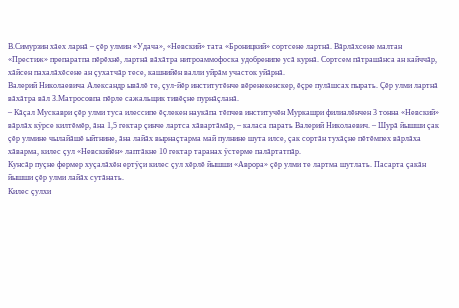В.Симурзин хăех ларнă – çĕр улмин «Удача», «Невский» тата «Броницкий» сортсене лартнă. Вăрлăхсене малтан «Престиж» препаратпа пĕрĕхнĕ, лартнă вăхăтра нитроаммофоска удобренипе усă курнă. Сортсем пăтрашăнса ан кайччăр, хăйсен пахалăхĕсене ан çухатчăр тесе, кашнийĕн валли уйрăм участок уйăрнă.
Валерий Николаевича Александр ывăлĕ те, çул-йĕр институтĕнче вĕренекенскер, ĕçре пулăшсах пырать. Çĕр улми лартнă вăхăтра вăл З.Матросовпа пĕрле сажальщик тивĕçне пурнăçланă.
– Кăçал Мускаври çĕр улми туса илессипе ĕçлекен наукăпа тĕпчев институчĕн Муркашри филиалĕнчен 3 тонна «Невский» вăрлăх кÿрсе килтĕмĕр, ăна 1,5 гектар çинче лартса хăвартăмăр, – каласа парать Валерий Николаевич. – Шурă йышши çак çĕр улмине чылайăшĕ ыйтнине, ăна лайăх вырнаçтарма май пулнине шута илсе, çак сортăн тухăçне пĕтĕмпех вăрлăха хăварма, килес çул «Невскийĕн» лаптăкне 10 гектар таранах ÿстерме палăртатпăр.
Кунсăр пуçне фермер хуçалăхĕн ертÿçи килес çул хĕрлĕ йышши «Аврора» çĕр улми те лартма шутлать. Пасарта çакăн йышши çĕр улми лайăх сутăнать.
Килес çулхи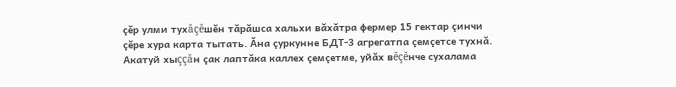çĕр улми тухăçĕшĕн тăрăшса хальхи вăхăтра фермер 15 гектар çинчи çĕре хура карта тытать. Ăна çуркунне БДТ-3 агрегатпа çемçетсе тухнă. Акатуй хыççăн çак лаптăка каллех çемçетме, уйăх вĕçĕнче сухалама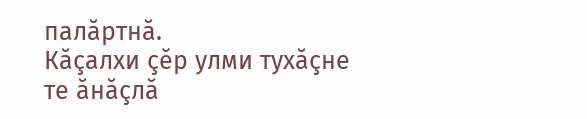палăртнă.
Кăçалхи çĕр улми тухăçне те ăнăçлă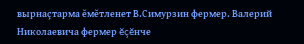вырнаçтарма ĕмĕтленет В.Симурзин фермер. Валерий Николаевича фермер ĕçĕнче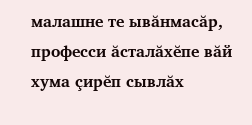малашне те ывăнмасăр, професси ăсталăхĕпе вăй хума çирĕп сывлăх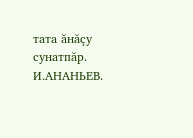тата ăнăçу сунатпăр.
И.АНАНЬЕВ.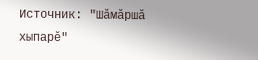Источник: "Шăмăршă хыпарĕ"